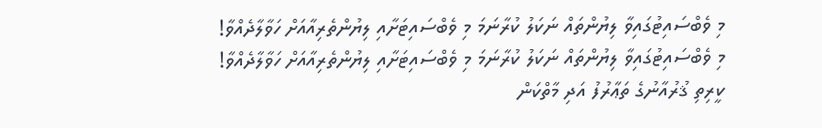މި ވެބްސައިޓުގައިވާ ލިޔުންތައް ނަކަލު ކުރާނަމަ މި ވެބްސައިޓަށާއި ލިޔުންތެރިއާއަށް ހަވާލާދެއްވާ!
މި ވެބްސައިޓުގައިވާ ލިޔުންތައް ނަކަލު ކުރާނަމަ މި ވެބްސައިޓަށާއި ލިޔުންތެރިއާއަށް ހަވާލާދެއްވާ!
ކީރިތި ޤުރުއާނުގެ ތަޢާރުފު އަދި މާތްކަން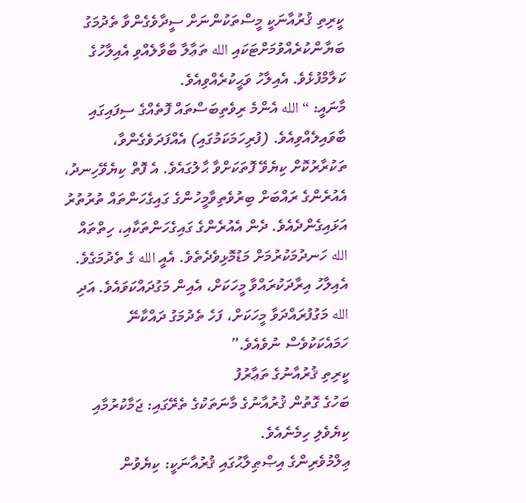ކީރިތި ޤުރުއާނަކީ މީސްތަކުންނަށް ސީދާވެގެންވާ ތެދުމަގު ބަޔާންކުރެއްވުމަށްޓަކައި الله ތަޢާލާ ބާވާލެއްވި އެއިލާހުގެ ކަލާމްފުޅެވެ. އެއިލާހު ވަޙީކުރެއްވިއެވެ.
މާނައީ: “الله އެންމެ ރިވެތިބަސްތައް ފޮތެއްގެ ސިފައިގައި ބާވައިލެއްވިއެވެ. (ފުރިހަމަކަމުގައި) އެއްފަދަވެގެންވާ، ތަކުރާރުކޮށް ކިޔެވޭ ފޮތަކަށްވާ ޙާލުގައެވެ. އެ ފޮތް ކިޔެވޭހިނދު، އެއުރެންގެ ރައްބަށް ބިރުވެތިވާމީހުންގެ ގައިގެހަންތައް ތުރުތުރު އަޅައިގެންދެއެވެ. ދެން އެއުރެންގެ ގައިގެހަންތަކާއި، ހިތްތައް الله ހަނދުމަކުރުމަށް މަޑުމޮޅިވެދެތެވެ. އެއީ الله ގެ ތެދުމަގެވެ. އެއިލާހު އިރާދަކުރައްވާ މީހަކަށް، އެއިން މަގުދައްކަވައެވެ. އަދި الله މަގުފުރައްދަވާ މީހަކަށް، ފަހެ ތެދުމަގު ދައްކާނޭ ހަމައެކަކުވެސް ނުވެއެވެ.”
ކީރިތި ޤުރުއާނުގެ ތަޢާރުފު
ބަހުގެ ގޮތުން ޤުރުއާނުގެ މާނަތަކުގެ ތެރޭގައި: ޖަމާކުރުމާއި ކިޔެވެލި ހިމެނެއެވެ.
ޢިލްމުވެރިންގެ އިޞްޠިލާޙުގައި ޤުރުއާނަކީ: ކިޔެވުން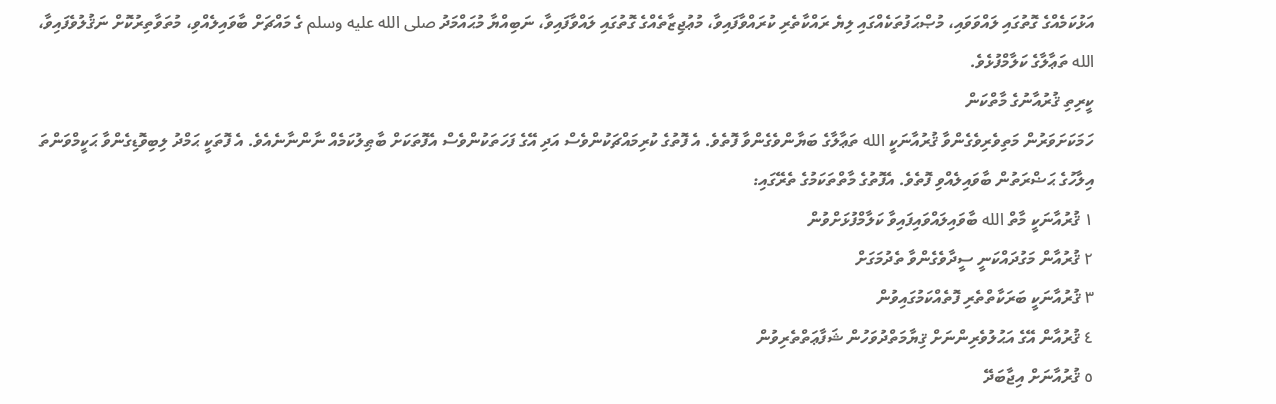އަޅުކަމެއްގެ ގޮތުގައި ލައްވަވައި، މުޞްޙަފުތަކެއްގައި ލިޔެ ރައްކާތެރި ކުރައްވާފައިވާ، މުޢުޖިޒާތެއްގެ ގޮތުގައި ލައްވާފައިވާ، ނަބިއްޔާ މުޙައްމަދު صلى الله عليه وسلم ގެ މައްޗަށް ބާވައިލެއްވި، މުތަވާތިރުކޮށް ނަޤުލުވެފައިވާ، الله ތަޢާލާގެ ކަލާމްފުޅެވެ.
ކީރިތި ޤުރުއާނުގެ މާތްކަން
ހަމަކަށަވަރުން މަތިވެރިވެގެންވާ ޤުރުއާނަކީ الله ތަޢާލާގެ ބަޔާންވެގެންވާ ފޮތެވެ. އެ ފޮތުގެ ކުރިމައްޗަކުންވެސް އަދި އޭގެ ފަހަތަކުންވެސް އެފޮތަކަށް ބާޠިލުކަމެއް ނާންނާނެއެވެ. އެ ފޮތަކީ ޙަމްދު ލިބިވޮޑިގެންވާ ޙަކީމްވަންތަ އިލާހުގެ ޙަޟްރަތުން ބާވައިލެއްވި ފޮތެވެ. އެފޮތުގެ މާތްތަކަމުގެ ތެރޭގައި:
١ ޤުރުއާނަކީ މާތް الله ބާވައިލައްވައިފައިވާ ކަލާމްފުޅަށްވުން
٢ ޤުރުއާން މަގުދައްކަނީ ސީދާވެގެންވާ ތެދުމަގަށް
٣ ޤުރުއާނަކީ ބަރަކާތްތެރި ފޮތެއްކަމުގައިވުން
٤ ޤުރުއާން އޭގެ އަޙުލުވެރިންނަށް ޤިޔާމަތްދުވަހުން ޝަފާޢަތްތެރިވުން
٥ ޤުރުއާނަށް އިޖާބަދޭ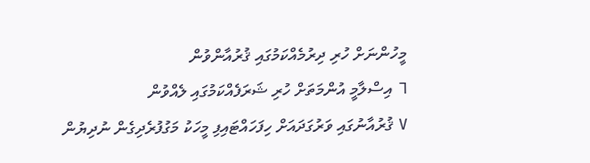މީހުންނަށް ހުރި ދިރުމެއްކަމުގައި ޤުރުއާންވުން
٦ އިސްލާމީ އުންމަތަށް ހުރި ޝަރަފެއްކަމުގައި ލެއްވުން
٧ ޤުރުއާނުގައި ވަރުގަދައަށް ހިފަހައްޓައިފި މީހަކު މަގުފުރެދިގެން ނުދިޔުން